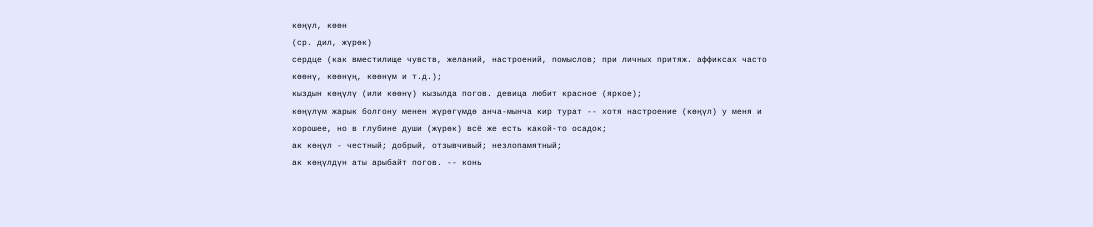көңүл, көөн
(ср. дил, жүрөк)
сердце (как вместилище чувств, желаний, настроений, помыслов; при личных притяж. аффиксах часто көөнү, көөнүң, көөнүм и т.д.);
кыздын көңүлү (или көөнү) кызылда погов. девица любит красное (яркое);
көңүлүм жарык болгону менен жүрөгүмдө анча-мынча кир турат -- хотя настроение (көңүл) у меня и хорошее, но в глубине души (жүрөк) всё же есть какой-то осадок;
ак көңүл - честный; добрый, отзывчивый; незлопамятный;
ак көңүлдүн аты арыбайт погов. -- конь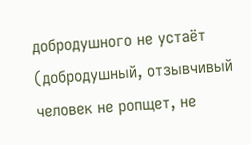добродушного не устаёт (добродушный, отзывчивый человек не ропщет, не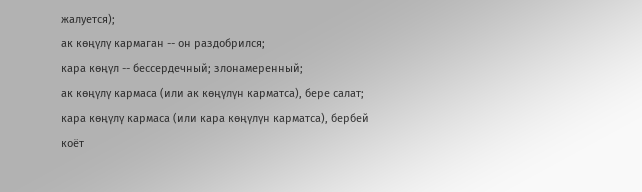жалуется);
ак көңүлү кармаган -- он раздобрился;
кара көңүл -- бессердечный; злонамеренный;
ак көңүлү кармаса (или ак көңүлүн карматса), бере салат; кара көңүлү кармаса (или кара көңүлүн карматса), бербей коёт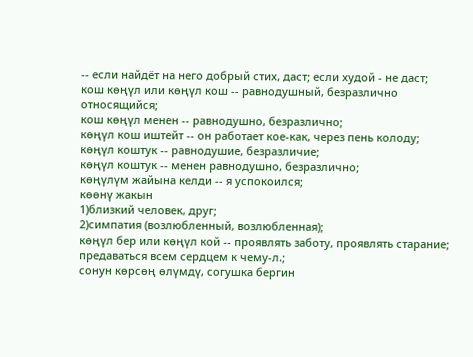-- если найдёт на него добрый стих, даст; если худой - не даст;
кош көңүл или көңүл кош -- равнодушный, безразлично относящийся;
кош көңүл менен -- равнодушно, безразлично;
көңүл кош иштейт -- он работает кое-как, через пень колоду;
көңүл коштук -- равнодушие, безразличие;
көңүл коштук -- менен равнодушно, безразлично;
көңүлүм жайына келди -- я успокоился;
көөнү жакын
1)близкий человек, друг;
2)симпатия (возлюбленный, возлюбленная);
көңүл бер или көңүл кой -- проявлять заботу, проявлять старание; предаваться всем сердцем к чему-л.;
сонун көрсөң өлүмдү, согушка бергин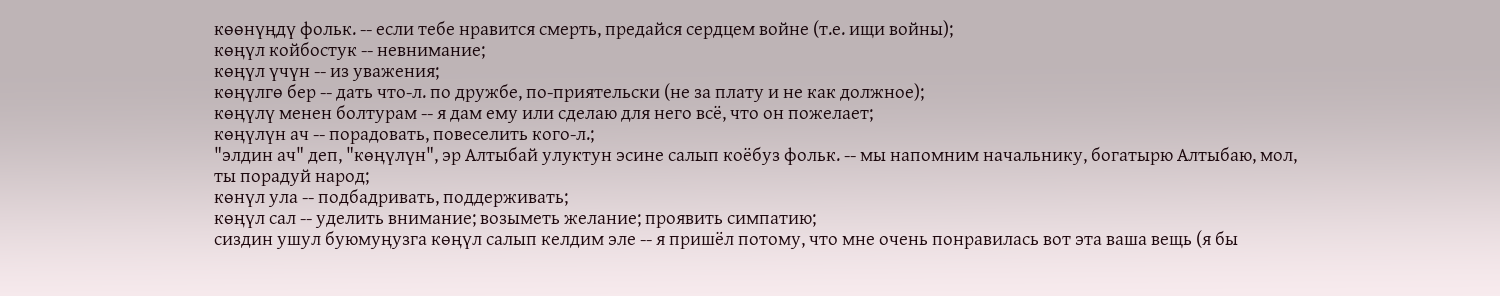көөнүңдү фольк. -- если тебе нравится смерть, предайся сердцем войне (т.е. ищи войны);
көңүл койбостук -- невнимание;
көңүл үчүн -- из уважения;
көңүлгө бер -- дать что-л. по дружбе, по-приятельски (не за плату и не как должное);
көңүлү менен болтурам -- я дам ему или сделаю для него всё, что он пожелает;
көңүлүн ач -- порадовать, повеселить кого-л.;
"элдин ач" деп, "көңүлүн", эр Алтыбай улуктун эсине салып коёбуз фольк. -- мы напомним начальнику, богатырю Алтыбаю, мол, ты порадуй народ;
көнүл ула -- подбадривать, поддерживать;
көңүл сал -- уделить внимание; возыметь желание; проявить симпатию;
сиздин ушул буюмуңузга көңүл салып келдим эле -- я пришёл потому, что мне очень понравилась вот эта ваша вещь (я бы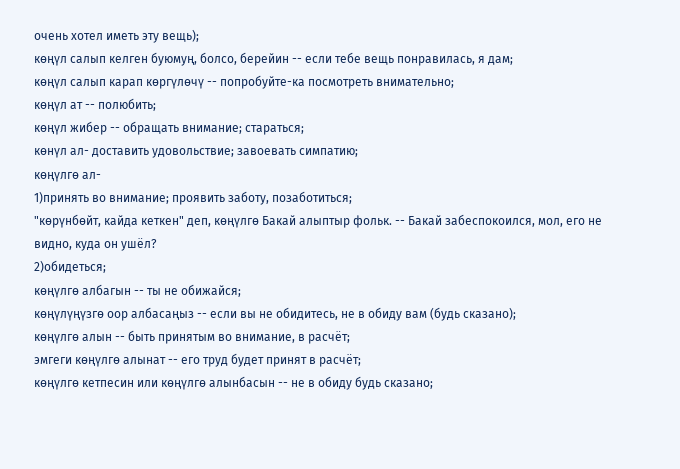очень хотел иметь эту вещь);
көңүл салып келген буюмуң, болсо, берейин -- если тебе вещь понравилась, я дам;
көңүл салып карап көргүлөчү -- попробуйте-ка посмотреть внимательно;
көңүл ат -- полюбить;
көңүл жибер -- обращать внимание; стараться;
көнүл ал- доставить удовольствие; завоевать симпатию;
көңүлгө ал-
1)принять во внимание; проявить заботу, позаботиться;
"көрүнбөйт, кайда кеткен" деп, көңүлгө Бакай алыптыр фольк. -- Бакай забеспокоился, мол, его не видно, куда он ушёл?
2)обидеться;
көңүлгө албагын -- ты не обижайся;
көңүлүңүзгө оор албасаңыз -- если вы не обидитесь, не в обиду вам (будь сказано);
көңүлгө алын -- быть принятым во внимание, в расчёт;
эмгеги көңүлгө алынат -- его труд будет принят в расчёт;
көңүлгө кетпесин или көңүлгө алынбасын -- не в обиду будь сказано;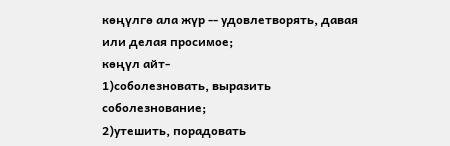көңүлгө ала жүр -- удовлетворять, давая или делая просимое;
көңүл айт-
1)соболезновать, выразить соболезнование;
2)утешить, порадовать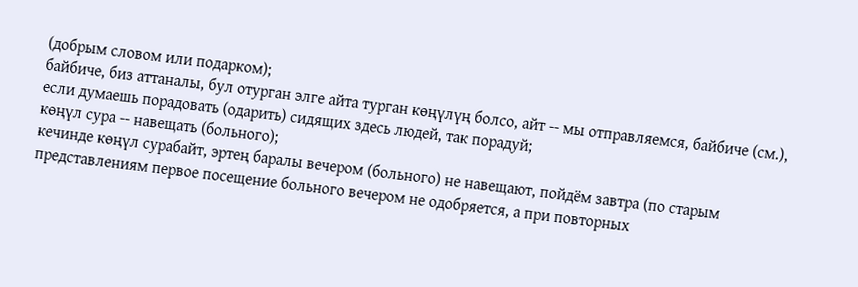(добрым словом или подарком);
байбиче, биз аттаналы, бул отурган элге айта турган көңүлүң болсо, айт -- мы отправляемся, байбиче (см.), если думаешь порадовать (одарить) сидящих здесь людей, так порадуй;
көңүл сура -- навещать (больного);
кечинде көңүл сурабайт, эртең баралы вечером (больного) не навещают, пойдём завтра (по старым представлениям первое посещение больного вечером не одобряется, а при повторных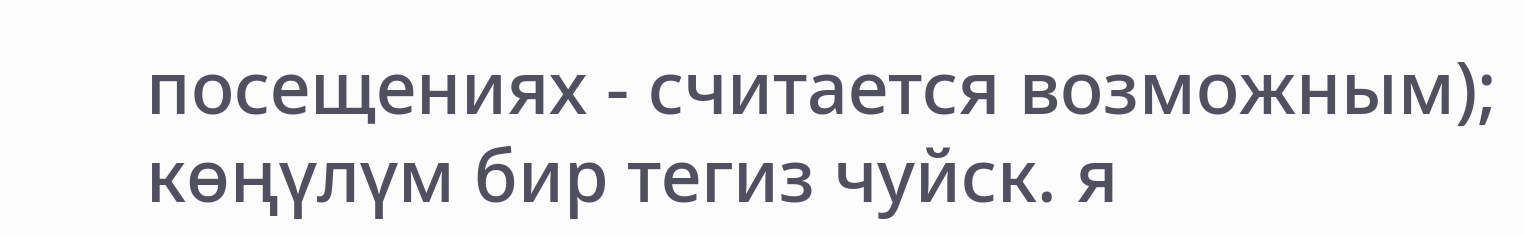посещениях - считается возможным);
көңүлүм бир тегиз чуйск. я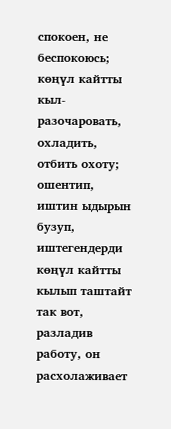спокоен, не беспокоюсь;
көңүл кайтты кыл- разочаровать, охладить, отбить охоту;
ошентип, иштин ыдырын бузуп, иштегендерди көңүл кайтты кылып таштайт так вот, разладив работу, он расхолаживает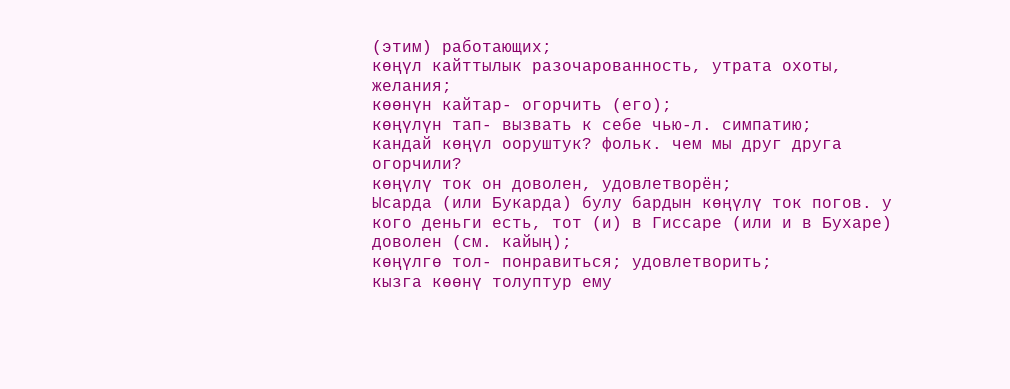(этим) работающих;
көңүл кайттылык разочарованность, утрата охоты, желания;
көөнүн кайтар- огорчить (его);
көңүлүн тап- вызвать к себе чью-л. симпатию;
кандай көңүл ооруштук? фольк. чем мы друг друга огорчили?
көңүлү ток он доволен, удовлетворён;
Ысарда (или Букарда) булу бардын көңүлү ток погов. у кого деньги есть, тот (и) в Гиссаре (или и в Бухаре) доволен (см. кайың);
көңүлгө тол- понравиться; удовлетворить;
кызга көөнү толуптур ему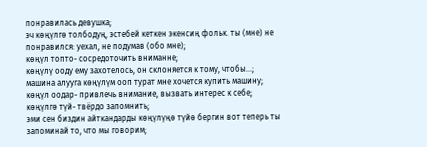понравилась девушка;
эч көңүлгө толбодуң, эстебей кеткен экенсиң фольк. ты (мне) не понравился: уехал, не подумав (обо мне);
көңүл топто- сосредоточить вниманне;
көңүлү ооду ему захотелось, он склоняется к тому, чтобы...;
машина алууга көңүлүм ооп турат мне хочется купить машину;
көңүл оодар- привлечь внимание, вызвать интерес к себе;
көңүлгө түй- твёрдо запомнить;
эми сен биздин айткандарды көңүлүңө түйө бергин вот теперь ты запоминай то, что мы говорим;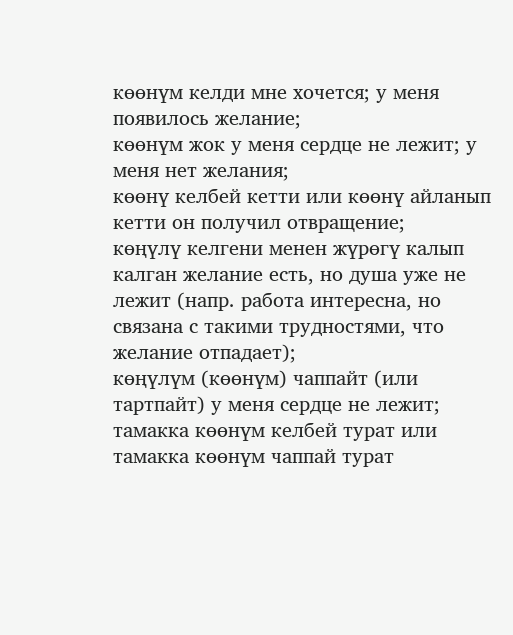көөнүм келди мне хочется; у меня появилось желание;
көөнүм жок у меня сердце не лежит; у меня нет желания;
көөнү келбей кетти или көөнү айланып кетти он получил отвращение;
көңүлү келгени менен жүрөгү калып калган желание есть, но душа уже не лежит (напр. работа интересна, но связана с такими трудностями, что желание отпадает);
көңүлүм (көөнүм) чаппайт (или тартпайт) у меня сердце не лежит;
тамакка көөнүм келбей турат или тамакка көөнүм чаппай турат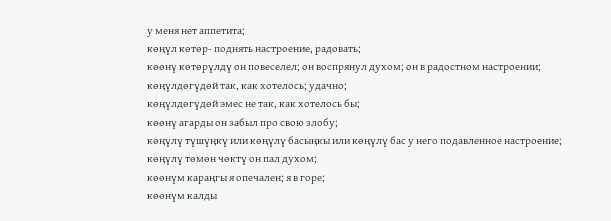у меня нет аппетита;
көңүл көтөр- поднять настроение, радовать;
көөнү көтөрүлдү он повеселел; он воспрянул духом; он в радостном настроении;
көңүлдөгүдөй так, как хотелось; удачно;
көңүлдөгүдөй эмес не так, как хотелось бы;
көөнү агарды он забыл про свою злобу;
көңүлү түшүңкү или көңүлү басыңкы или көңүлү бас у него подавленное настроение;
көңүлү төмөн чөктү он пал духом;
көөнүм караңгы я опечален; я в горе;
көөнүм калды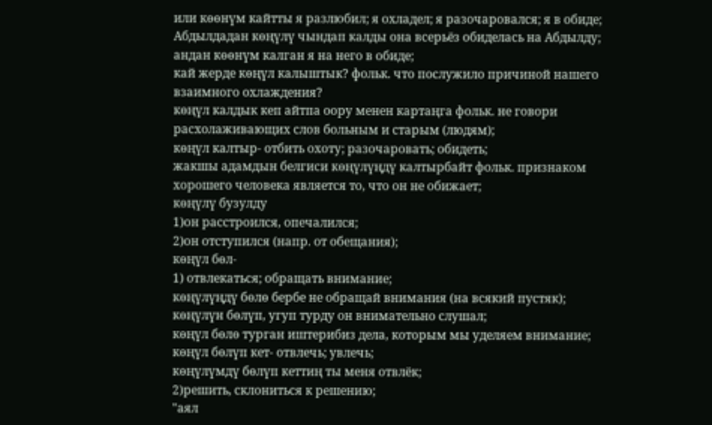или көөнүм кайтты я разлюбил; я охладел; я разочаровался; я в обиде;
Абдылдадан көңүлү чындап калды она всерьёз обиделась на Абдылду;
андан көөнүм калган я на него в обиде;
кай жерде көңүл калыштык? фольк. что послужило причиной нашего взаимного охлаждения?
көңүл калдык кеп айтпа оору менен картаңга фольк. не говори расхолаживающих слов больным и старым (людям);
көңүл калтыр- отбить охоту; разочаровать; обидеть;
жакшы адамдын белгиси көңүлүңдү калтырбайт фольк. признаком хорошего человека является то, что он не обижает;
көңүлү бузулду
1)он расстроился, опечалился;
2)он отступился (напр. от обещания);
көңүл бөл-
1) отвлекаться; обращать внимание;
көңүлүңдү бөлө бербе не обращай внимания (на всякий пустяк);
көңүлүн бөлүп, угуп турду он внимательно слушал;
көңүл бөлө турган иштерибиз дела, которым мы уделяем внимание;
көңүл бөлүп кет- отвлечь; увлечь;
көңүлүмдү бөлүп кеттиң ты меня отвлёк;
2)решить, склониться к решению;
"аял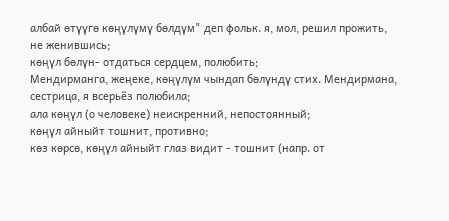албай өтүүгө көңүлүмү бөлдүм" деп фольк. я, мол, решил прожить, не женившись;
көңүл бөлүн- отдаться сердцем, полюбить;
Мендирманга, жеңеке, көңүлүм чындап бөлүндү стих. Мендирмана, сестрица, я всерьёз полюбила;
ала көңүл (о человеке) неискренний, непостоянный;
көңүл айныйт тошнит, противно;
көз көрсө, көңүл айныйт глаз видит - тошнит (напр. от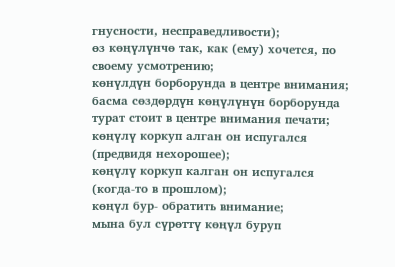гнусности, несправедливости);
өз көңүлүнчө так, как (ему) хочется, по своему усмотрению;
көнүлдүн борборунда в центре внимания;
басма сөздөрдүн көңүлүнүн борборунда турат стоит в центре внимания печати;
көңүлү коркуп алган он испугался (предвидя нехорошее);
көңүлү коркуп калган он испугался (когда-то в прошлом);
көңүл бур- обратить внимание;
мына бул сүрөттү көңүл буруп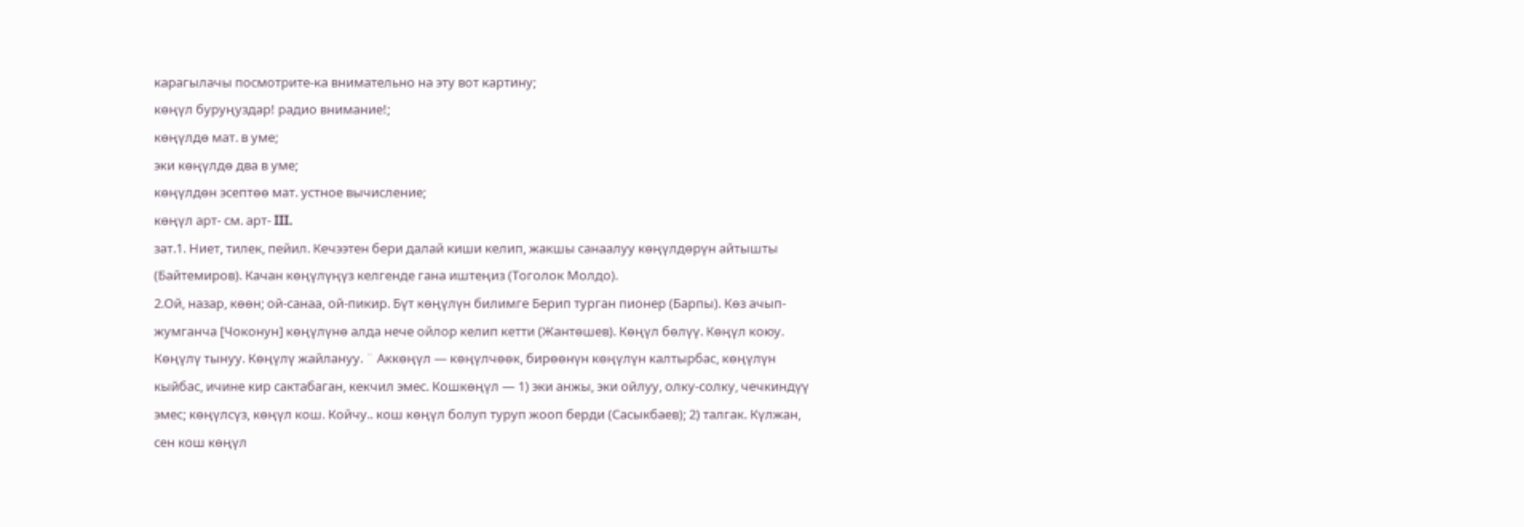карагылачы посмотрите-ка внимательно на эту вот картину;
көңүл буруңуздар! радио внимание!;
көңүлдө мат. в уме;
эки көңүлдө два в уме;
көңүлдөн эсептөө мат. устное вычисление;
көңүл арт- см. арт- III.
зат.1. Ниет, тилек, пейил. Кечээтен бери далай киши келип, жакшы санаалуу көңүлдөрүн айтышты (Байтемиров). Качан көңүлүңүз келгенде гана иштеңиз (Тоголок Молдо).
2.Ой, назар, көөн; ой-санаа, ой-пикир. Бүт көңүлүн билимге Берип турган пионер (Барпы). Көз ачып-жумганча [Чоконун] көңүлүнө алда нече ойлор келип кетти (Жантөшев). Көңүл бөлүү. Көңүл коюу. Көңүлү тынуу. Көңүлү жайлануу. ¨ Аккөңүл — көңүлчөөк, бирөөнүн көңүлүн калтырбас, көңүлүн кыйбас, ичине кир сактабаган, кекчил эмес. Кошкөңүл — 1) эки анжы, эки ойлуу, олку-солку, чечкиндүү эмес; көңүлсүз, көңүл кош. Койчу.. кош көңүл болуп туруп жооп берди (Сасыкбаев); 2) талгак. Күлжан, сен кош көңүл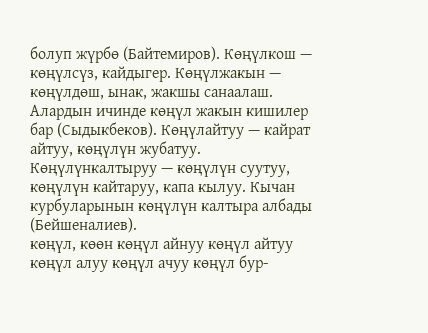болуп жүрбө (Байтемиров). Көңүлкош — көңүлсүз, кайдыгер. Көңүлжакын — көңүлдөш, ынак, жакшы санаалаш. Алардын ичинде көңүл жакын кишилер бар (Сыдыкбеков). Көңүлайтуу — кайрат айтуу, көңүлүн жубатуу. Көңүлүнкалтыруу — көңүлүн суутуу, көңүлүн кайтаруу, капа кылуу. Кычан курбуларынын көңүлүн калтыра албады (Бейшеналиев).
көңүл, көөн көңүл айнуу көңүл айтуу көңүл алуу көңүл ачуу көңүл бур-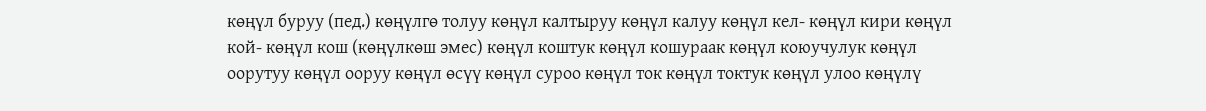көңүл буруу (пед.) көңүлгө толуу көңүл калтыруу көңүл калуу көңүл кел- көңүл кири көңүл кой- көңүл кош (көңүлкөш эмес) көңүл коштук көңүл кошураак көңүл коюучулук көңүл оорутуу көңүл ооруу көңүл өсүү көңүл суроо көңүл ток көңүл токтук көңүл улоо көңүлү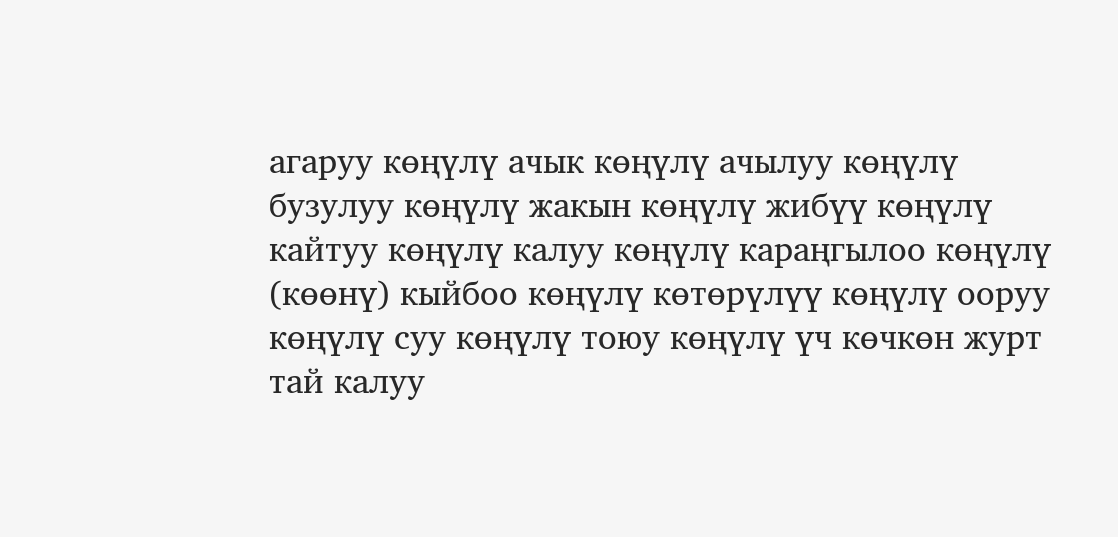агаруу көңүлү ачык көңүлү ачылуу көңүлү бузулуу көңүлү жакын көңүлү жибүү көңүлү кайтуу көңүлү калуу көңүлү караңгылоо көңүлү (көөнү) кыйбоо көңүлү көтөрүлүү көңүлү ооруу көңүлү суу көңүлү тоюу көңүлү үч көчкөн журт тай калуу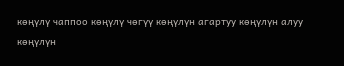көңүлү чаппоо көңүлү чөгүү көңүлүн агартуу көңүлүн алуу көңүлүн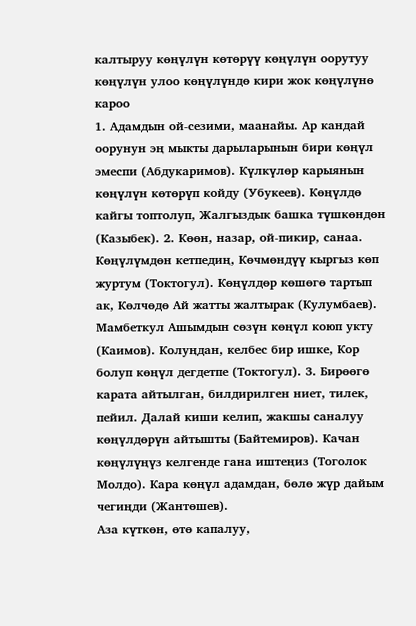калтыруу көңүлүн көтөрүү көңүлүн оорутуу көңүлүн улоо көңүлүндө кири жок көңүлүнө кароо
1. Адамдын ой-сезими, маанайы. Ар кандай оорунун эң мыкты дарыларынын бири көңүл эмеспи (Абдукаримов). Күлкүлөр карыянын көңүлүн көтөрүп койду (Убукеев). Көңүлдө кайгы топтолуп, Жалгыздык башка түшкөндөн (Казыбек). 2. Көөн, назар, ой-пикир, санаа. Көңүлүмдөн кетпедиң, Көчмөндүү кыргыз көп журтум (Токтогул). Көңүлдөр көшөгө тартып ак, Көлчөдө Ай жатты жалтырак (Кулумбаев). Мамбеткул Ашымдын сөзүн көңүл коюп укту (Каимов). Колуңдан, келбес бир ишке, Кор болуп көңүл дегдетпе (Токтогул). 3. Бирөөгө карата айтылган, билдирилген ниет, тилек, пейил. Далай киши келип, жакшы саналуу көңүлдөрүн айтышты (Байтемиров). Качан көңүлүңүз келгенде гана иштеңиз (Тоголок Молдо). Кара көңүл адамдан, бөлө жүр дайым чегиңди (Жантөшев).
Аза күткөн, өтө капалуу,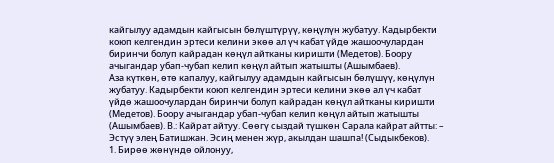кайгылуу адамдын кайгысын бөлүштүрүү, көңүлүн жубатуу. Кадырбекти коюп келгендин эртеси келини экөө ал үч кабат үйдө жашоочулардан биринчи болуп кайрадан көңүл айтканы киришти (Медетов). Боору ачыгандар убап-чубап келип көңүл айтып жатышты (Ашымбаев).
Аза күткөн, өтө капалуу, кайгылуу адамдын кайгысын бөлүшүү, көңүлүн жубатуу. Кадырбекти коюп келгендин эртеси келини экөө ал үч кабат үйдө жашоочулардан биринчи болуп кайрадан көңүл айтканы киришти (Медетов). Боору ачыгандар убап-чубап келип көңүл айтып жатышты (Ашымбаев). В.: Кайрат айтуу. Сөөгү сыздай түшкөн Сарала кайрат айтты: – Эстүү элең Батишжан. Эсиң менен жүр, акылдан шашпа! (Сыдыкбеков).
1. Бирөө жөнүндө ойлонуу,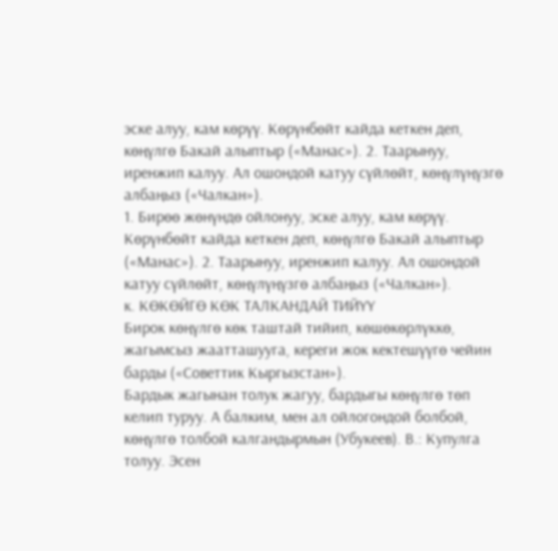эске алуу, кам көрүү. Көрүнбөйт кайда кеткен деп, көңүлгө Бакай алыптыр («Манас»). 2. Таарынуу, иренжип калуу. Ал ошондой катуу сүйлөйт, көңүлүңүзгө албаңыз («Чалкан»).
1. Бирөө жөнүндө ойлонуу, эске алуу, кам көрүү. Көрүнбөйт кайда кеткен деп, көңүлгө Бакай алыптыр («Манас»). 2. Таарынуу, иренжип калуу. Ал ошондой катуу сүйлөйт, көңүлүңүзгө албаңыз («Чалкан»).
к. КӨКӨЙГӨ КӨК ТАЛКАНДАЙ ТИЙҮҮ
Бирок көңүлгө көк таштай тийип, көшөкөрлүккө, жагымсыз жаатташууга, кереги жок кектешүүгө чейин барды («Советтик Кыргызстан»).
Бардык жагынан толук жагуу, бардыгы көңүлгө төп келип туруу. А балким, мен ал ойлогондой болбой, көңүлгө толбой калгандырмын (Убукеев). В.: Купулга толуу. Эсен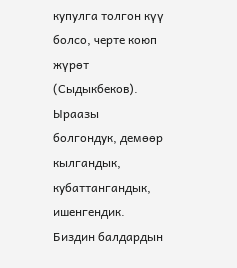купулга толгон күү болсо, черте коюп жүрөт (Сыдыкбеков).
Ыраазы болгондук, демөөр кылгандык, кубаттангандык, ишенгендик. Биздин балдардын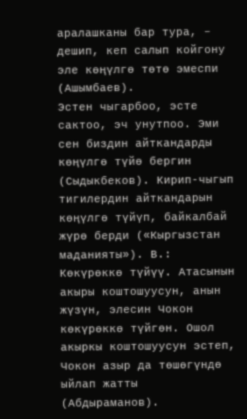аралашканы бар тура, – дешип, кеп салып койгону эле көңүлгө төтө эмеспи (Ашымбаев).
Эстен чыгарбоо, эсте сактоо, эч унутпоо. Эми сен биздин айткандарды көңүлгө түйө бергин (Сыдыкбеков). Кирип-чыгып тигилердин айткандарын көңүлгө түйүп, байкалбай жүрө берди («Кыргызстан маданияты»). В.: Көкүрөккө түйүү. Атасынын акыры коштошуусун, анын жүзүн, элесин Чокон көкүрөккө түйгөн. Ошол акыркы коштошуусун эстеп, Чокон азыр да төшөгүндө ыйлап жатты (Абдыраманов).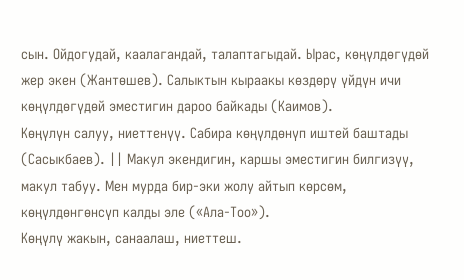сын. Ойдогудай, каалагандай, талаптагыдай. Ырас, көңүлдөгүдөй жер экен (Жантөшев). Салыктын кыраакы көздөрү үйдүн ичи көңүлдөгүдөй эместигин дароо байкады (Каимов).
Көңүлүн салуу, ниеттенүү. Сабира көңүлдөнүп иштей баштады (Сасыкбаев). || Макул экендигин, каршы эместигин билгизүү, макул табуу. Мен мурда бир-эки жолу айтып көрсөм, көңүлдөнгөнсүп калды эле («Ала-Тоо»).
Көңүлү жакын, санаалаш, ниеттеш.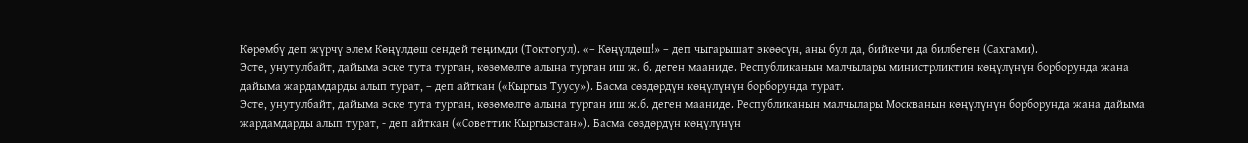Көрөмбү деп жүрчү элем Көңүлдөш сендей теңимди (Токтогул). «– Көңүлдөш!» – деп чыгарышат экөөсүн, аны бул да, бийкечи да билбеген (Сахгами).
Эсте, унутулбайт, дайыма эске тута турган, көзөмөлгө алына турган иш ж. б. деген мааниде. Республиканын малчылары министрликтин көңүлүнүн борборунда жана дайыма жардамдарды алып турат, – деп айткан («Кыргыз Туусу»). Басма сөздөрдүн көңүлүнүн борборунда турат.
Эсте, унутулбайт, дайыма эске тута турган, көзөмөлгө алына турган иш ж.б. деген мааниде. Республиканын малчылары Москванын көңүлүнүн борборунда жана дайыма жардамдарды алып турат, - деп айткан («Советтик Кыргызстан»). Басма сөздөрдүн көңүлүнүн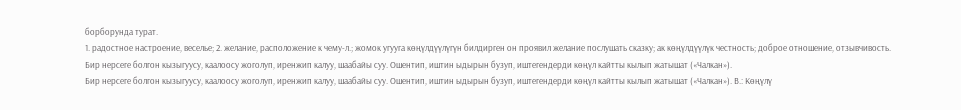борборунда турат.
1. радостное настроение, веселье; 2. желание, расположение к чему-л.; жомок угууга көңүлдүүлүгүн билдирген он проявил желание послушать сказку; ак көңүлдүүлүк честность; доброе отношение, отзывчивость.
Бир нерсеге болгон кызыгуусу, каалоосу жоголуп, иренжип калуу, шаабайы суу. Ошентип, иштин ыдырын бузуп, иштегендерди көңүл кайтты кылып жатышат («Чалкан»).
Бир нерсеге болгон кызыгуусу, каалоосу жоголуп, иренжип калуу, шаабайы суу. Ошентип, иштин ыдырын бузуп, иштегендерди көңүл кайтты кылып жатышат («Чалкан»). В.: Көңүлү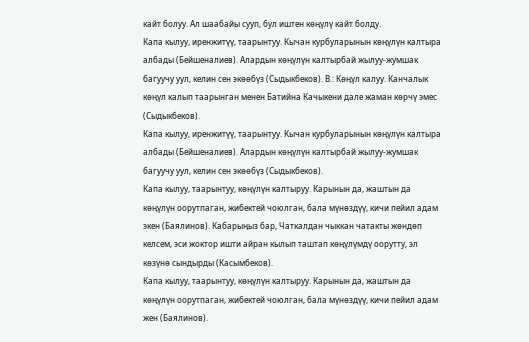кайт болуу. Ал шаабайы сууп, бул иштен көңүлү кайт болду.
Капа кылуу, иренжитүү, таарынтуу. Кычан курбуларынын көңүлүн калтыра албады (Бейшеналиев). Алардын көңүлүн калтырбай жылуу-жумшак багуучу уул, келин сен экөөбүз (Сыдыкбеков). В.: Көңүл калуу. Канчалык көңүл калып таарынган менен Батийна Качыкени дале жаман көрчү эмес (Сыдыкбеков).
Капа кылуу, иренжитүү, таарынтуу. Кычан курбуларынын көңүлүн калтыра албады (Бейшеналиев). Алардын көңүлүн калтырбай жылуу-жумшак багуучу уул, келин сен экөөбүз (Сыдыкбеков).
Капа кылуу, таарынтуу, көңүлүн калтыруу. Карынын да, жаштын да көңүлүн оорутпаган, жибектей чоюлган, бала мүнөздүү, кичи пейил адам экен (Баялинов). Кабарыңыз бар, Чаткалдан чыккан чатакты жөндөп келсем, эси жоктор ишти айран кылып таштап көңүлүмдү оорутту, эл көзүнө сындырды (Касымбеков).
Капа кылуу, таарынтуу, көңүлүн калтыруу. Карынын да, жаштын да көңүлүн оорутпаган, жибектей чоюлган, бала мүнөздүү, кичи пейил адам жен (Баялинов).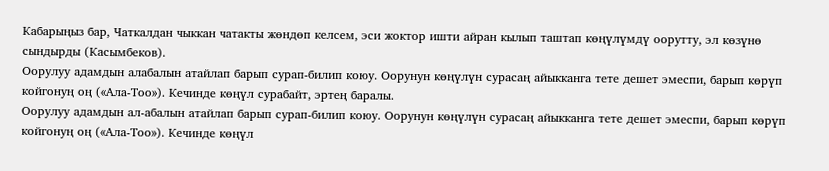Кабарыңыз бар, Чаткалдан чыккан чатакты жөндөп келсем, эси жоктор ишти айран кылып таштап көңүлүмдү оорутту, эл көзүнө сындырды (Касымбеков).
Оорулуу адамдын алабалын атайлап барып сурап-билип коюу. Оорунун көңүлүн сурасаң айыкканга тете дешет эмеспи, барып көрүп койгонуң оң («Ала-Тоо»). Кечинде көңүл сурабайт, эртең баралы.
Оорулуу адамдын ал-абалын атайлап барып сурап-билип коюу. Оорунун көңүлүн сурасаң айыкканга тете дешет эмеспи, барып көрүп койгонуң оң («Ала-Тоо»). Кечинде көңүл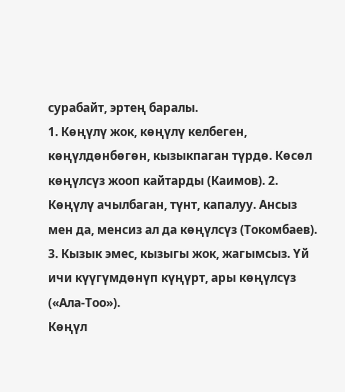сурабайт, эртең баралы.
1. Көңүлү жок, көңүлү келбеген, көңүлдөнбөгөн, кызыкпаган түрдө. Көсөл көңүлсүз жооп кайтарды (Каимов). 2. Көңүлү ачылбаган, түнт, капалуу. Ансыз мен да, менсиз ал да көңүлсүз (Токомбаев). 3. Кызык эмес, кызыгы жок, жагымсыз. Үй ичи күүгүмдөнүп күңүрт, ары көңүлсүз («Ала-Тоо»).
Көңүл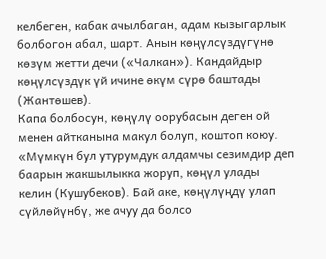келбеген, кабак ачылбаган, адам кызыгарлык болбогон абал, шарт. Анын көңүлсүздүгүнө көзүм жетти дечи («Чалкан»). Кандайдыр көңүлсүздүк үй ичине өкүм сүрө баштады (Жантөшев).
Капа болбосун, көңүлү оорубасын деген ой менен айтканына макул болуп, коштоп коюу. «Мүмкүн бул утурумдук алдамчы сезимдир деп баарын жакшылыкка жоруп, көңүл улады келин (Кушубеков). Бай аке, көңүлүңдү улап сүйлөйүнбү, же ачуу да болсо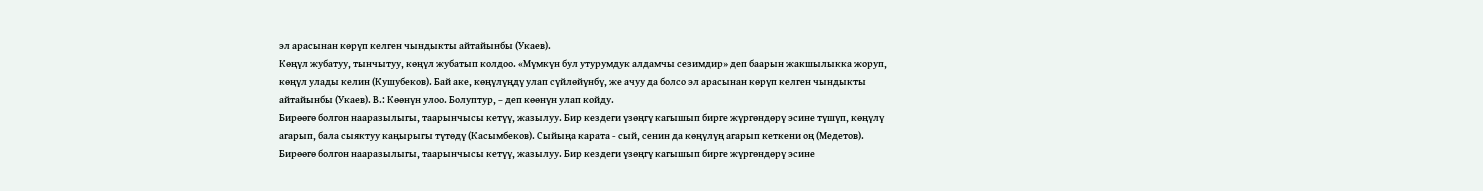эл арасынан көрүп келген чындыкты айтайынбы (Укаев).
Көңүл жубатуу, тынчытуу, көңүл жубатып колдоо. «Мүмкүн бул утурумдук алдамчы сезимдир» деп баарын жакшылыкка жоруп, көңүл улады келин (Кушубеков). Бай аке, көңүлүңдү улап сүйлөйүнбү, же ачуу да болсо эл арасынан көрүп келген чындыкты айтайынбы (Укаев). В.: Көөнүн улоо. Болуптур, – деп көөнүн улап койду.
Бирөөгө болгон нааразылыгы, таарынчысы кетүү, жазылуу. Бир кездеги үзөңгү кагышып бирге жүргөндөрү эсине түшүп, көңүлү агарып, бала сыяктуу каңырыгы түтөдү (Касымбеков). Сыйыңа карата - сый, сенин да көңүлүң агарып кеткени оң (Медетов).
Бирөөгө болгон нааразылыгы, таарынчысы кетүү, жазылуу. Бир кездеги үзөңгү кагышып бирге жүргөндөрү эсине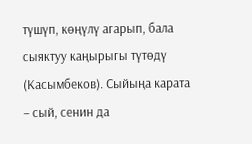түшүп, көңүлү агарып, бала сыяктуу каңырыгы түтөдү (Касымбеков). Сыйыңа карата – сый, сенин да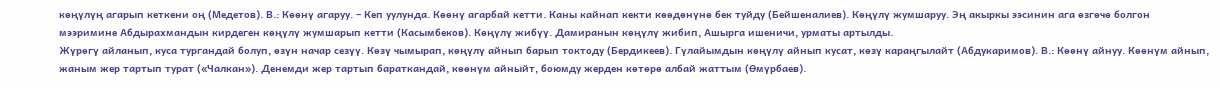көңүлүң агарып кеткени оң (Медетов). В.: Көөнү агаруу. – Кеп уулунда. Көөнү агарбай кетти. Каны кайнап кекти көөдөнүнө бек туйду (Бейшеналиев). Көңүлү жумшаруу. Эң акыркы ээсинин ага өзгөчө болгон мээримине Абдырахмандын кирдеген көңүлү жумшарып кетти (Касымбеков). Көңүлү жибүү. Дамиранын көңүлү жибип, Ашырга ишеничи, урматы артылды.
Жүрөгү айланып, куса тургандай болуп, өзүн начар сезүү. Көзү чымырап, көңүлү айнып барып токтоду (Бердикеев). Гүлайымдын көңүлү айнып кусат, көзү караңгылайт (Абдукаримов). В.: Көөнү айнуу. Көөнүм айнып, жаным жер тартып турат («Чалкан»). Денемди жер тартып бараткандай, көөнүм айныйт, боюмду жерден көтөрө албай жаттым (Өмүрбаев).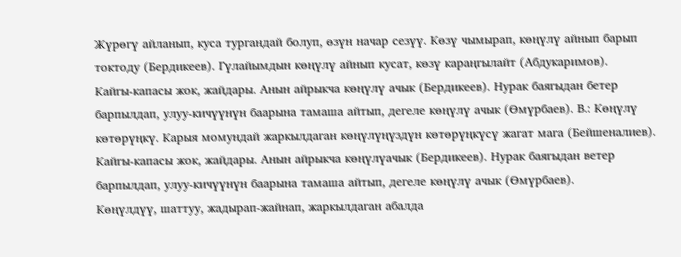Жүрөгү айланып, куса тургандай болуп, өзүн начар сезүү. Көзү чымырап, көңүлү айнып барып токтоду (Бердикеев). Гүлайымдын көңүлү айнып кусат, көзү караңгылайт (Абдукаримов).
Кайгы-капасы жок, жайдары. Анын айрыкча көңүлү ачык (Бердикеев). Нурак баягыдан бетер барпылдап, улуу-кичүүнүн баарына тамаша айтып, дегеле көңүлү ачык (Өмүрбаев). В.: Көңүлү көтөрүңкү. Карыя момундай жаркылдаган көңүлүңүздүн көтөрүңкүсү жагат мага (Бейшеналиев).
Кайгы-капасы жок, жайдары. Анын айрыкча көңүлүачык (Бердикеев). Нурак баягыдан ветер барпылдап, улуу-кичүүнүн баарына тамаша айтып, дегеле көңүлү ачык (Өмүрбаев).
Көңүлдүү, шаттуу, жадырап-жайнап, жаркылдаган абалда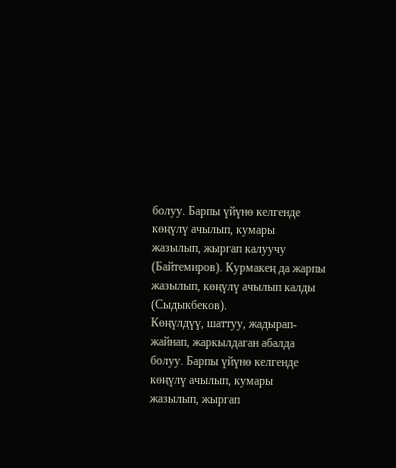болуу. Барпы үйүнө келгенде көңүлү ачылып, кумары жазылып, жыргап калуучу (Байтемиров). Курмакең да жарпы жазылып, көңүлү ачылып калды (Сыдыкбеков).
Көңүлдүү, шаттуу, жадырап-жайнап, жаркылдаган абалда болуу. Барпы үйүнө келгенде көңүлү ачылып, кумары жазылып, жыргап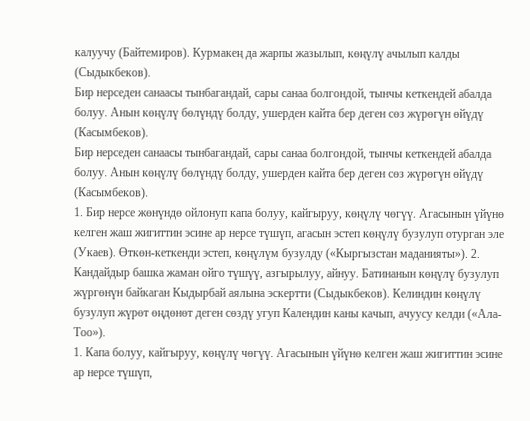калуучу (Байтемиров). Курмакең да жарпы жазылып, көңүлү ачылып калды (Сыдыкбеков).
Бир нерседен санаасы тынбагандай, сары санаа болгондой, тынчы кеткендей абалда болуу. Анын көңүлү бөлүндү болду, ушерден кайта бер деген сөз жүрөгүн өйүдү (Касымбеков).
Бир нерседен санаасы тынбагандай, сары санаа болгондой, тынчы кеткендей абалда болуу. Анын көңүлү бөлүндү болду, ушерден кайта бер деген сөз жүрөгүн өйүдү (Касымбеков).
1. Бир нерсе жөнүндө ойлонуп капа болуу, кайгыруу, көңүлү чөгүү. Агасынын үйүнө келген жаш жигиттин эсине ар нерсе түшүп, агасын эстеп көңүлү бузулуп отурган эле (Укаев). Өткөн-кеткенди эстеп, көңүлүм бузулду («Кыргызстан маданияты»). 2. Кандайдыр башка жаман ойго түшүү, азгырылуу, айнуу. Батинанын көңүлү бузулуп жүргөнүн байкаган Кыдырбай аялына эскертти (Сыдыкбеков). Келиндин көңүлү бузулуп жүрөт өңдөнөт деген сөздү угуп Календин каны качып, ачуусу келди («Ала-Тоо»).
1. Капа болуу, кайгыруу, көңүлү чөгүү. Агасынын үйүнө келген жаш жигиттин эсине ар нерсе түшүп,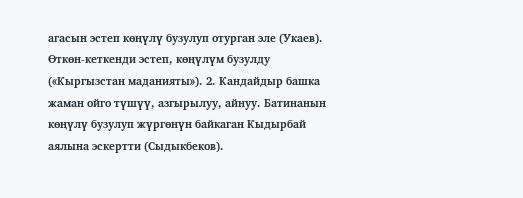агасын эстеп көңүлү бузулуп отурган эле (Укаев). Өткөн-кеткенди эстеп, көңүлүм бузулду («Кыргызстан маданияты»). 2. Кандайдыр башка жаман ойго түшүү, азгырылуу, айнуу. Батинанын көңүлү бузулуп жүргөнүн байкаган Кыдырбай аялына эскертти (Сыдыкбеков).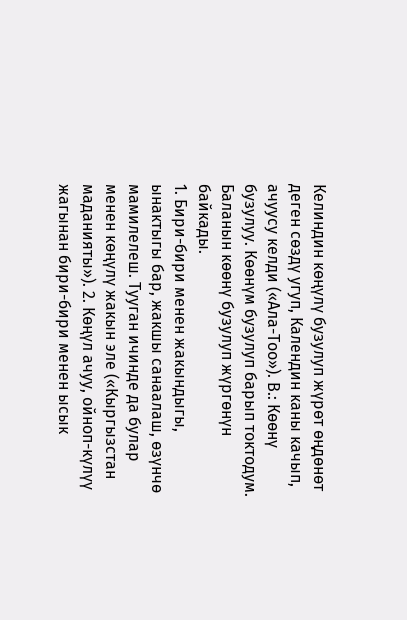Келиндин көңүлү бузулуп жүрөт өңдөнөт деген сөздү угуп, Календин каны качып, ачуусу келди («Ала-Тоо»). В.: Көөнү бузулуу. Көөнүм бузулуп барып токтодум. Баланын көөнү бузулуп жүргөнүн байкады.
1. Бири-бири менен жакындыгы, ынактыгы бар, жакшы санаалаш, өзүнчө мамилелеш. Тууган ичинде да булар менен көңүлү жакын эле («Кыргызстан маданияты»). 2. Көңүл ачуу, ойноп-күлүү жагынан бири-бири менен ысык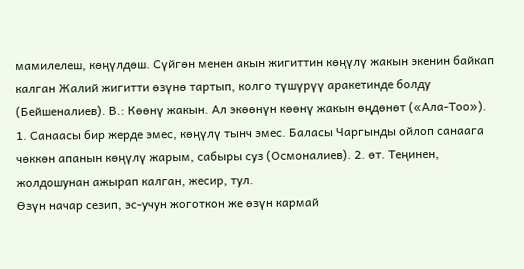мамилелеш, көңүлдөш. Сүйгөн менен акын жигиттин көңүлү жакын экенин байкап калган Жалий жигитти өзүнө тартып, колго түшүрүү аракетинде болду (Бейшеналиев). В.: Көөнү жакын. Ал экөөнүн көөнү жакын өңдөнөт («Ала-Тоо»).
1. Санаасы бир жерде эмес, көңүлү тынч эмес. Баласы Чаргынды ойлоп санаага чөккөн апанын көңүлү жарым, сабыры суз (Осмоналиев). 2. өт. Теңинен, жолдошунан ажырап калган, жесир, тул.
Өзүн начар сезип, эс-учун жоготкон же өзүн кармай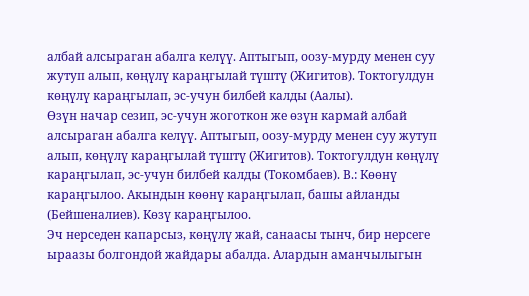албай алсыраган абалга келүү. Аптыгып, оозу-мурду менен суу жутуп алып, көңүлү караңгылай түштү (Жигитов). Токтогулдун көңүлү караңгылап, эс-учун билбей калды (Аалы).
Өзүн начар сезип, эс-учун жоготкон же өзүн кармай албай алсыраган абалга келүү. Аптыгып, оозу-мурду менен суу жутуп алып, көңүлү караңгылай түштү (Жигитов). Токтогулдун көңүлү караңгылап, эс-учун билбей калды (Токомбаев). В.: Көөнү караңгылоо. Акындын көөнү караңгылап, башы айланды (Бейшеналиев). Көзү караңгылоо.
Эч нерседен капарсыз, көңүлү жай, санаасы тынч, бир нерсеге ыраазы болгондой жайдары абалда. Алардын аманчылыгын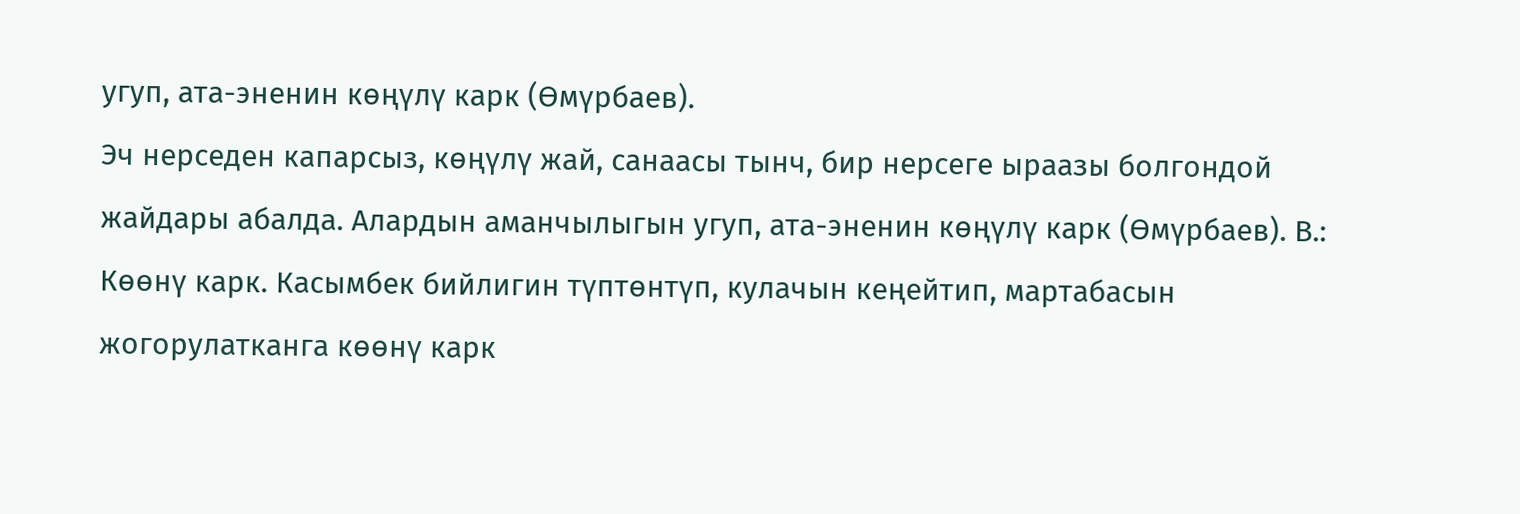угуп, ата-эненин көңүлү карк (Өмүрбаев).
Эч нерседен капарсыз, көңүлү жай, санаасы тынч, бир нерсеге ыраазы болгондой жайдары абалда. Алардын аманчылыгын угуп, ата-эненин көңүлү карк (Өмүрбаев). В.: Көөнү карк. Касымбек бийлигин түптөнтүп, кулачын кеңейтип, мартабасын жогорулатканга көөнү карк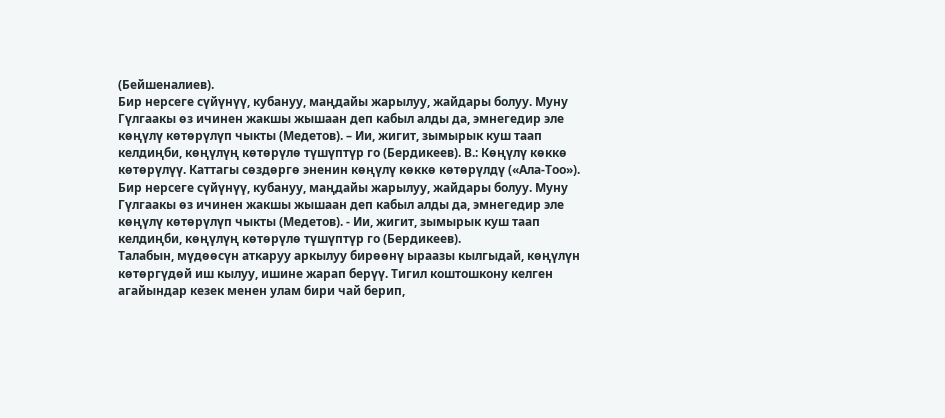(Бейшеналиев).
Бир нерсеге сүйүнүү, кубануу, маңдайы жарылуу, жайдары болуу. Муну Гүлгаакы өз ичинен жакшы жышаан деп кабыл алды да, эмнегедир эле көңүлү көтөрүлүп чыкты (Медетов). – Ии, жигит, зымырык куш таап келдиңби, көңүлүң көтөрүлө түшүптүр го (Бердикеев). В.: Көңүлү көккө көтөрүлүү. Каттагы сөздөргө эненин көңүлү көккө көтөрүлдү («Ала-Тоо»).
Бир нерсеге сүйүнүү, кубануу, маңдайы жарылуу, жайдары болуу. Муну Гүлгаакы өз ичинен жакшы жышаан деп кабыл алды да, эмнегедир эле көңүлү көтөрүлүп чыкты (Медетов). - Ии, жигит, зымырык куш таап келдиңби, көңүлүң көтөрүлө түшүптүр го (Бердикеев).
Талабын, мүдөөсүн аткаруу аркылуу бирөөнү ыраазы кылгыдай, көңүлүн көтөргүдөй иш кылуу, ишине жарап берүү. Тигил коштошкону келген агайындар кезек менен улам бири чай берип,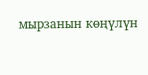мырзанын көңүлүн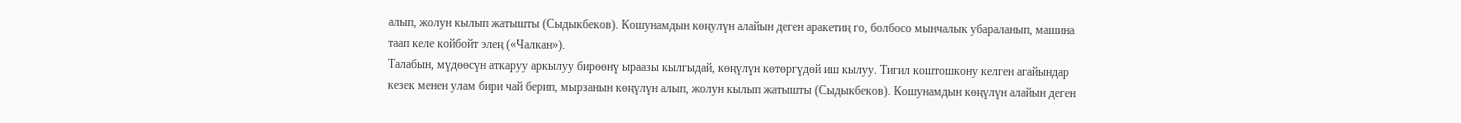алып, жолун кылып жатышты (Сыдыкбеков). Кошунамдын көңулүн алайын деген аракетиң го, болбосо мынчалык убараланып, машина таап келе койбойт элең («Чалкан»).
Талабын, мүдөөсүн аткаруу аркылуу бирөөнү ыраазы кылгыдай, көңүлүн көтөргүдөй иш кылуу. Тигил коштошкону келген агайындар кезек менен улам бири чай берип, мырзанын көңүлүн алып, жолун кылып жатышты (Сыдыкбеков). Кошунамдын көңүлүн алайын деген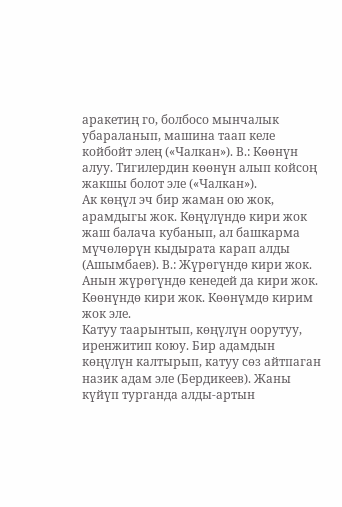аракетиң го, болбосо мынчалык убараланып, машина таап келе койбойт элең («Чалкан»). В.: Көөнүн алуу. Тигилердин көөнүн алып койсоң жакшы болот эле («Чалкан»).
Ак көңүл эч бир жаман ою жок, арамдыгы жок. Көңүлүндө кири жок жаш балача кубанып, ал башкарма мүчөлөрүн кыдырата карап алды (Ашымбаев). В.: Жүрөгүндө кири жок. Анын жүрөгүндө кенедей да кири жок. Көөнүндө кири жок. Көөнүмдө кирим жок эле.
Катуу таарынтып, көңүлүн оорутуу, иренжитип коюу. Бир адамдын көңүлүн калтырып, катуу сөз айтпаган назик адам эле (Бердикеев). Жаны күйүп турганда алды-артын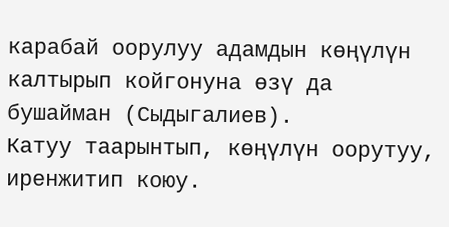карабай оорулуу адамдын көңүлүн калтырып койгонуна өзү да бушайман (Сыдыгалиев).
Катуу таарынтып, көңүлүн оорутуу, иренжитип коюу.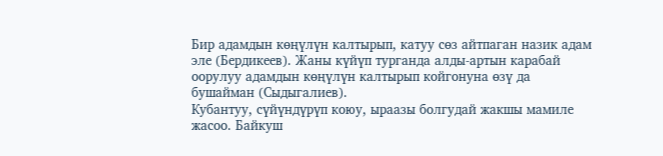Бир адамдын көңүлүн калтырып, катуу сөз айтпаган назик адам эле (Бердикеев). Жаны күйүп турганда алды-артын карабай оорулуу адамдын көңүлүн калтырып койгонуна өзү да бушайман (Сыдыгалиев).
Кубантуу, сүйүндүрүп коюу, ыраазы болгудай жакшы мамиле жасоо. Байкуш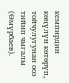кемпирдин көңүлүн көтөрүп, тойчулугунан ооз тийип чыгалы (Өмүрбаев).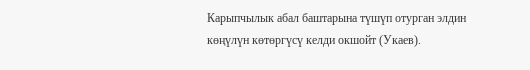Карыпчылык абал баштарына түшүп отурган элдин көңүлүн көтөргүсү келди окшойт (Укаев).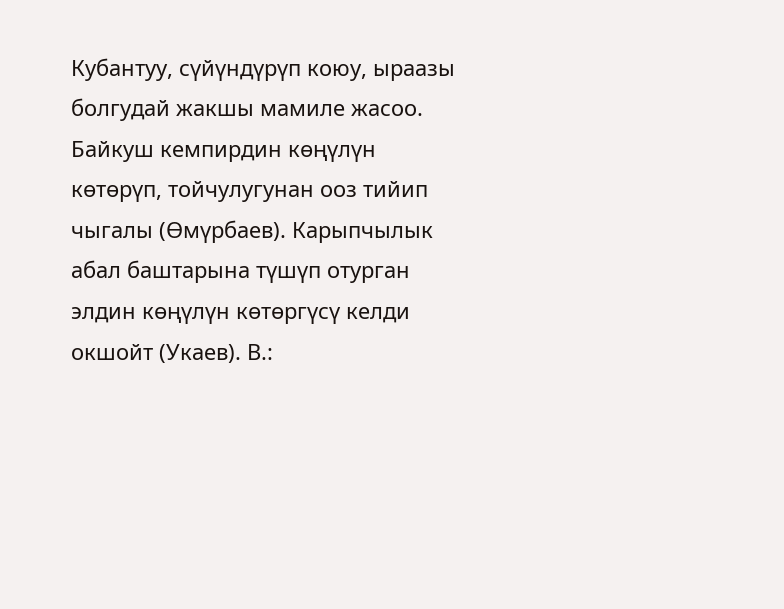Кубантуу, сүйүндүрүп коюу, ыраазы болгудай жакшы мамиле жасоо. Байкуш кемпирдин көңүлүн көтөрүп, тойчулугунан ооз тийип чыгалы (Өмүрбаев). Карыпчылык абал баштарына түшүп отурган элдин көңүлүн көтөргүсү келди окшойт (Укаев). В.: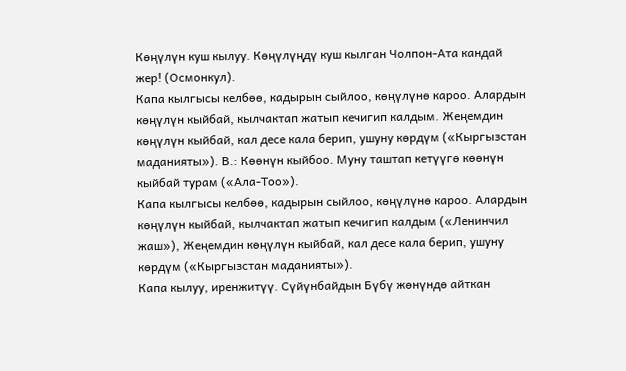Көңүлүн куш кылуу. Көңүлүңдү куш кылган Чолпон-Ата кандай жер! (Осмонкул).
Капа кылгысы келбөө, кадырын сыйлоо, көңүлүнө кароо. Алардын көңүлүн кыйбай, кылчактап жатып кечигип калдым. Жеңемдин көңүлүн кыйбай, кал десе кала берип, ушуну көрдүм («Кыргызстан маданияты»). В.: Көөнүн кыйбоо. Муну таштап кетүүгө көөнүн кыйбай турам («Ала-Тоо»).
Капа кылгысы келбөө, кадырын сыйлоо, көңүлүнө кароо. Алардын көңүлүн кыйбай, кылчактап жатып кечигип калдым («Ленинчил жаш»), Жеңемдин көңүлүн кыйбай, кал десе кала берип, ушуну көрдүм («Кыргызстан маданияты»).
Капа кылуу, иренжитүү. Сүйүнбайдын Бүбү жөнүндө айткан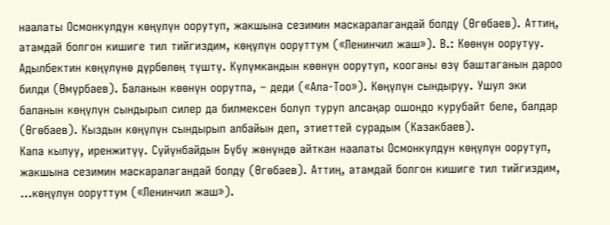наалаты Осмонкулдун көңүлүн оорутуп, жакшына сезимин маскаралагандай болду (Өгөбаев). Аттиң, атамдай болгон кишиге тил тийгиздим, көңүлүн ооруттум («Ленинчил жаш»). В.: Көөнүн оорутуу. Адылбектин көңүлүнө дүрбөлөң түштү. Күлүмкандын көөнүн оорутуп, кооганы өзү баштаганын дароо билди (Өмүрбаев). Баланын көөнүн оорутпа, – деди («Ала-Тоо»). Көңүлүн сындыруу. Ушул эки баланын көңүлүн сындырып силер да билмексен болуп туруп алсаңар ошондо курубайт беле, балдар (Өгөбаев). Кыздын көңүлүн сындырып албайын деп, этиеттей сурадым (Казакбаев).
Капа кылуу, иренжитүү. Сүйүнбайдын Бүбү жөнүндө айткан наалаты Осмонкулдун көңүлүн оорутуп, жакшына сезимин маскаралагандай болду (Өгөбаев). Аттиң, атамдай болгон кишиге тил тийгиздим, ...көңүлүн ооруттум («Ленинчил жаш»).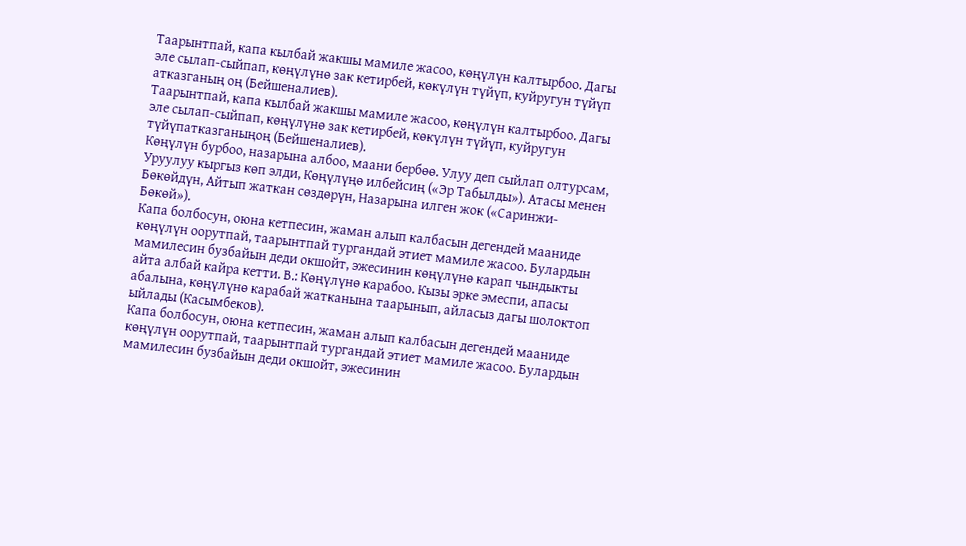Таарынтпай, капа кылбай жакшы мамиле жасоо, көңүлүн калтырбоо. Дагы эле сылап-сыйпап, көңүлүнө зак кетирбей, көкүлүн түйүп, куйругун түйүп атказганың оң (Бейшеналиев).
Таарынтпай, капа кылбай жакшы мамиле жасоо, көңүлүн калтырбоо. Дагы эле сылап-сыйпап, көңүлүнө зак кетирбей, көкүлүн түйүп, куйругун түйүпатказганыңоң (Бейшеналиев).
Көңүлүн бурбоо, назарына албоо, маани бербөө. Улуу деп сыйлап олтурсам, Уруулуу кыргыз көп элди, Көңүлүңө илбейсиң («Эр Табылды»). Атасы менен Бөкөйдүн, Айтып жаткан сөздөрүн, Назарына илген жок («Саринжи-Бөкөй»).
Капа болбосун, оюна кетпесин, жаман алып калбасын дегендей мааниде көңүлүн оорутпай, таарынтпай тургандай этиет мамиле жасоо. Булардын мамилесин бузбайын деди окшойт, эжесинин көңүлүнө карап чындыкты айта албай кайра кетти. В.: Көңүлүнө карабоо. Кызы эрке эмеспи, апасы абалына, көңүлүнө карабай жатканына таарынып, айласыз дагы шолоктоп ыйлады (Касымбеков).
Капа болбосун, оюна кетпесин, жаман алып калбасын дегендей мааниде көңүлүн оорутпай, таарынтпай тургандай этиет мамиле жасоо. Булардын мамилесин бузбайын деди окшойт, эжесинин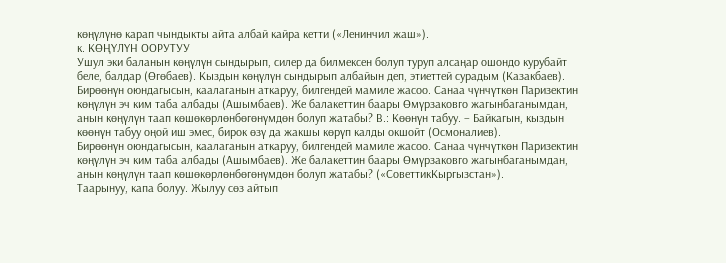көңүлүнө карап чындыкты айта албай кайра кетти («Ленинчил жаш»).
к. КӨҢҮЛҮН ООРУТУУ
Ушул эки баланын көңүлүн сындырып, силер да билмексен болуп туруп алсаңар ошондо курубайт беле, балдар (Өгөбаев). Кыздын көңүлүн сындырып албайын деп, этиеттей сурадым (Казакбаев).
Бирөөнүн оюндагысын, каалаганын аткаруу, билгендей мамиле жасоо. Санаа чүнчүткөн Паризектин көңүлүн эч ким таба албады (Ашымбаев). Же балакеттин баары Өмүрзаковго жагынбаганымдан, анын көңүлүн таап көшөкөрлөнбөгөнүмдөн болуп жатабы? В.: Көөнүн табуу. – Байкагын, кыздын көөнүн табуу оңой иш эмес, бирок өзү да жакшы көрүп калды окшойт (Осмоналиев).
Бирөөнүн оюндагысын, каалаганын аткаруу, билгендей мамиле жасоо. Санаа чүнчүткөн Паризектин көңүлүн эч ким таба албады (Ашымбаев). Же балакеттин баары Өмүрзаковго жагынбаганымдан, анын көңүлүн таап көшөкөрлөнбөгөнүмдөн болуп жатабы? («СоветтикКыргызстан»).
Таарынуу, капа болуу. Жылуу сөз айтып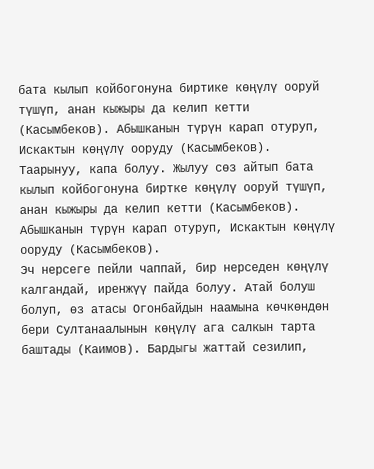бата кылып койбогонуна биртике көңүлү ооруй түшүп, анан кыжыры да келип кетти (Касымбеков). Абышканын түрүн карап отуруп, Искактын көңүлү ооруду (Касымбеков).
Таарынуу, капа болуу. Жылуу сөз айтып бата кылып койбогонуна биртке көңүлү ооруй түшүп, анан кыжыры да келип кетти (Касымбеков). Абышканын түрүн карап отуруп, Искактын көңүлү ооруду (Касымбеков).
Эч нерсеге пейли чаппай, бир нерседен көңүлү калгандай, иренжүү пайда болуу. Атай болуш болуп, өз атасы Огонбайдын наамына көчкөндөн бери Султанаалынын көңүлү ага салкын тарта баштады (Каимов). Бардыгы жаттай сезилип,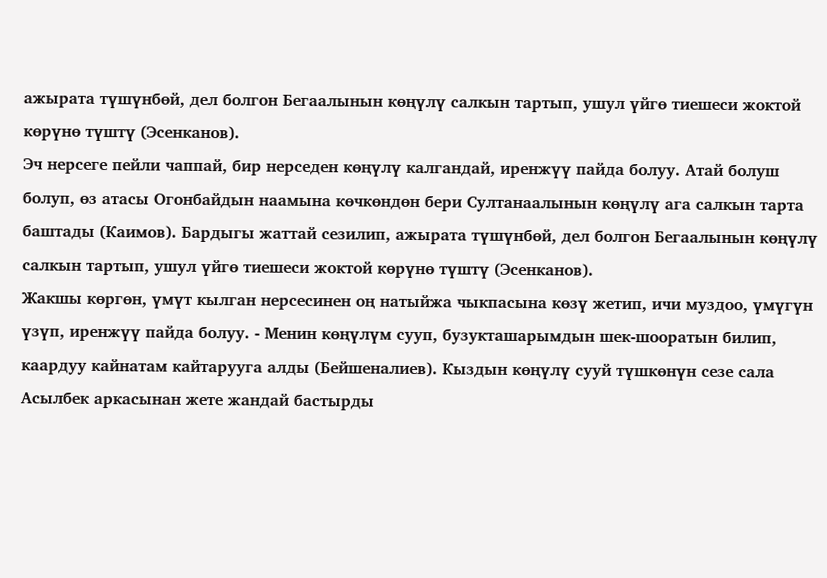ажырата түшүнбөй, дел болгон Бегаалынын көңүлү салкын тартып, ушул үйгө тиешеси жоктой көрүнө түштү (Эсенканов).
Эч нерсеге пейли чаппай, бир нерседен көңүлү калгандай, иренжүү пайда болуу. Атай болуш болуп, өз атасы Огонбайдын наамына көчкөндөн бери Султанаалынын көңүлү ага салкын тарта баштады (Каимов). Бардыгы жаттай сезилип, ажырата түшүнбөй, дел болгон Бегаалынын көңүлү салкын тартып, ушул үйгө тиешеси жоктой көрүнө түштү (Эсенканов).
Жакшы көргөн, үмүт кылган нерсесинен оң натыйжа чыкпасына көзү жетип, ичи муздоо, үмүгүн үзүп, иренжүү пайда болуу. - Менин көңүлүм сууп, бузукташарымдын шек-шооратын билип, каардуу кайнатам кайтарууга алды (Бейшеналиев). Кыздын көңүлү сууй түшкөнүн сезе сала Асылбек аркасынан жете жандай бастырды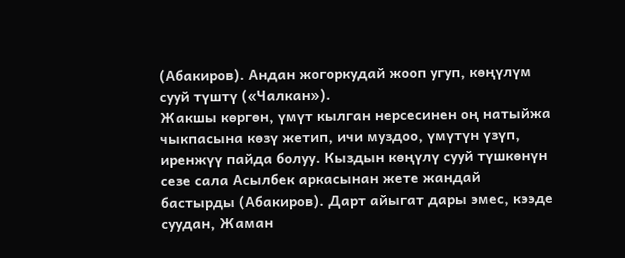(Абакиров). Андан жогоркудай жооп угуп, көңүлүм сууй түштү («Чалкан»).
Жакшы көргөн, үмүт кылган нерсесинен оң натыйжа чыкпасына көзү жетип, ичи муздоо, үмүтүн үзүп, иренжүү пайда болуу. Кыздын көңүлү сууй түшкөнүн сезе сала Асылбек аркасынан жете жандай бастырды (Абакиров). Дарт айыгат дары эмес, кээде суудан, Жаман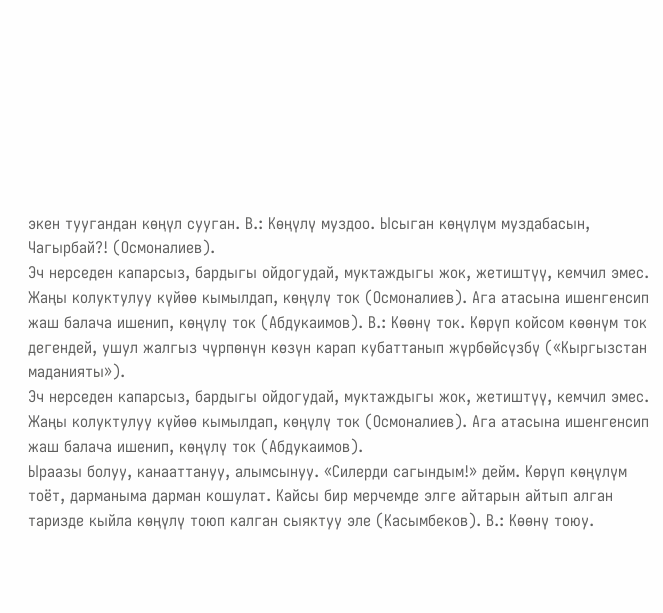экен туугандан көңүл сууган. В.: Көңүлү муздоо. Ысыган көңүлүм муздабасын, Чагырбай?! (Осмоналиев).
Эч нерседен капарсыз, бардыгы ойдогудай, муктаждыгы жок, жетиштүү, кемчил эмес. Жаңы колуктулуу күйөө кымылдап, көңүлү ток (Осмоналиев). Ага атасына ишенгенсип жаш балача ишенип, көңүлү ток (Абдукаимов). В.: Көөнү ток. Көрүп койсом көөнүм ток дегендей, ушул жалгыз чүрпөнүн көзүн карап кубаттанып жүрбөйсүзбү («Кыргызстан маданияты»).
Эч нерседен капарсыз, бардыгы ойдогудай, муктаждыгы жок, жетиштүү, кемчил эмес. Жаңы колуктулуу күйөө кымылдап, көңүлү ток (Осмоналиев). Ага атасына ишенгенсип жаш балача ишенип, көңүлү ток (Абдукаимов).
Ыраазы болуу, канааттануу, алымсынуу. «Силерди сагындым!» дейм. Көрүп көңүлүм тоёт, дарманыма дарман кошулат. Кайсы бир мерчемде элге айтарын айтып алган таризде кыйла көңүлү тоюп калган сыяктуу эле (Касымбеков). В.: Көөнү тоюу.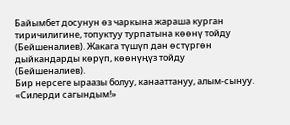Байымбет досунун өз чаркына жараша курган тиричилигине, топуктуу турпатына көөнү тойду (Бейшеналиев). Жакага түшүп дан өстүргөн дыйкандарды көрүп, көөнүңүз тойду (Бейшеналиев).
Бир нерсеге ыраазы болуу, канааттануу, алым-сынуу. «Силерди сагындым!»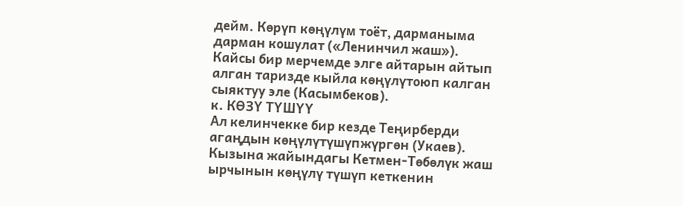дейм. Көрүп көңүлүм тоёт, дарманыма дарман кошулат («Ленинчил жаш»). Кайсы бир мерчемде элге айтарын айтып алган таризде кыйла көңүлүтоюп калган сыяктуу эле (Касымбеков).
к. КӨЗҮ ТҮШҮҮ
Ал келинчекке бир кезде Теңирберди агаңдын көңүлүтүшүпжүргөн (Укаев). Кызына жайындагы Кетмен-Төбөлүк жаш ырчынын көңүлү түшүп кеткенин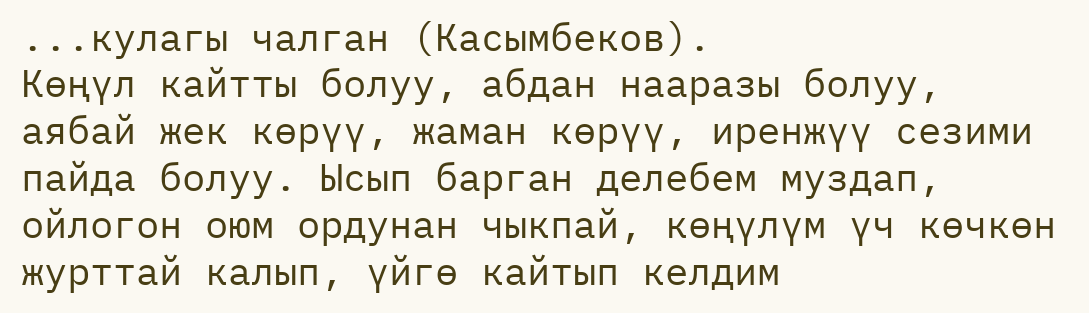...кулагы чалган (Касымбеков).
Көңүл кайтты болуу, абдан нааразы болуу, аябай жек көрүү, жаман көрүү, иренжүү сезими пайда болуу. Ысып барган делебем муздап, ойлогон оюм ордунан чыкпай, көңүлүм үч көчкөн журттай калып, үйгө кайтып келдим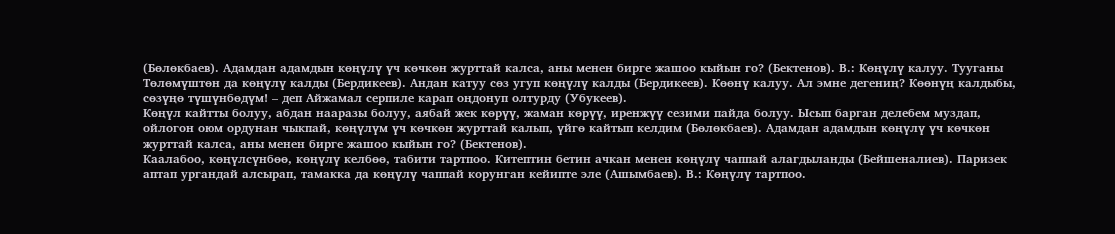(Бөлөкбаев). Адамдан адамдын көңүлү үч көчкөн журттай калса, аны менен бирге жашоо кыйын го? (Бектенов). В.: Көңүлү калуу. Тууганы Төлөмүштөн да көңүлү калды (Бердикеев). Андан катуу сөз угуп көңүлү калды (Бердикеев). Көөнү калуу. Ал эмне дегениң? Көөнүң калдыбы, сөзүңө түшүнбөдүм! – деп Айжамал серпиле карап оңдонуп олтурду (Убукеев).
Көңүл кайтты болуу, абдан нааразы болуу, аябай жек көрүү, жаман көрүү, иренжүү сезими пайда болуу. Ысып барган делебем муздап, ойлогон оюм ордунан чыкпай, көңүлүм үч көчкөн журттай калып, үйгө кайтып келдим (Бөлөкбаев). Адамдан адамдын көңүлү үч көчкөн журттай калса, аны менен бирге жашоо кыйын го? (Бектенов).
Каалабоо, көңүлсүнбөө, көңүлү келбөө, табити тартпоо. Китептин бетин ачкан менен көңүлү чаппай алагдыланды (Бейшеналиев). Паризек аптап ургандай алсырап, тамакка да көңүлү чаппай корунган кейипте эле (Ашымбаев). В.: Көңүлү тартпоо.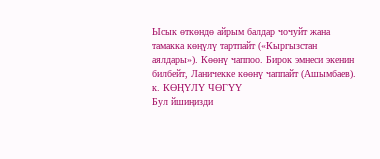Ысык өткөндө айрым балдар чочуйт жана тамакка көңүлү тартпайт («Кыргызстан аялдары»). Көөнү чаппоо. Бирок эмнеси экенин билбейт, Ланичекке көөнү чаппайт (Ашымбаев).
к. КӨҢҮЛҮ ЧӨГҮҮ
Бул йшиңизди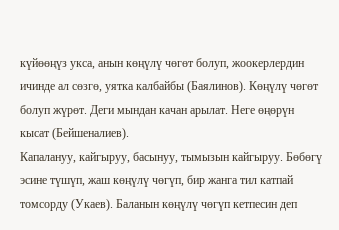күйөөңүз укса, анын көңүлү чөгөт болуп, жоокерлердин ичинде ал сөзгө, уятка калбайбы (Баялинов). Көңүлү чөгөт болуп жүрөт. Деги мындан качан арылат. Неге өңөрүн кысат (Бейшеналиев).
Капалануу, кайгыруу, басынуу, тымызын кайгыруу. Бөбөгү эсине түшүп, жаш көңүлү чөгүп, бир жанга тил катпай томсорду (Укаев). Баланын көңүлү чөгүп кетпесин деп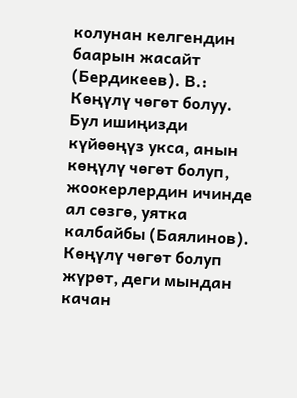колунан келгендин баарын жасайт (Бердикеев). В.: Көңүлү чөгөт болуу. Бул ишиңизди күйөөңүз укса, анын көңүлү чөгөт болуп, жоокерлердин ичинде ал сөзгө, уятка калбайбы (Баялинов). Көңүлү чөгөт болуп жүрөт, деги мындан качан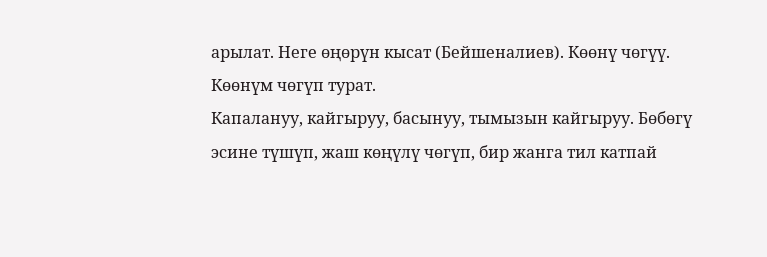арылат. Неге өңөрүн кысат (Бейшеналиев). Көөнү чөгүү. Көөнүм чөгүп турат.
Капалануу, кайгыруу, басынуу, тымызын кайгыруу. Бөбөгү эсине түшүп, жаш көңүлү чөгүп, бир жанга тил катпай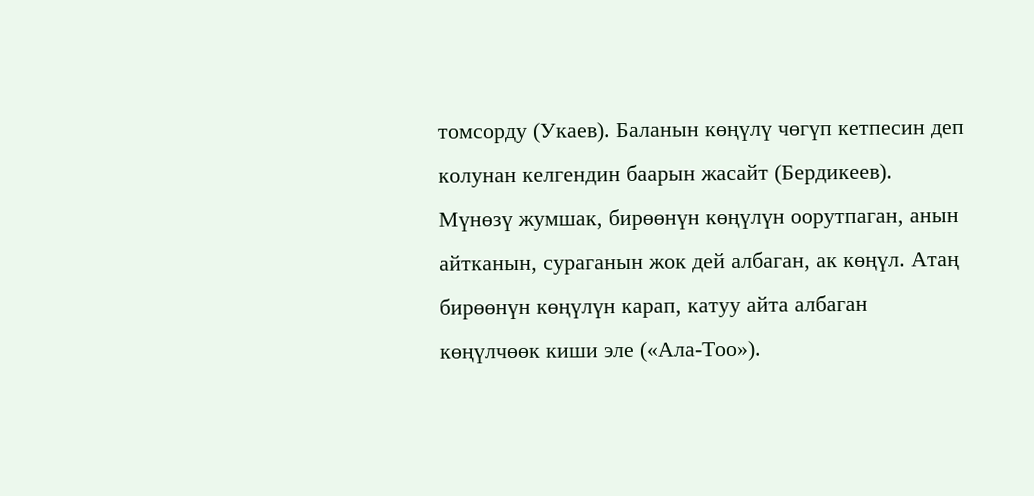томсорду (Укаев). Баланын көңүлү чөгүп кетпесин деп колунан келгендин баарын жасайт (Бердикеев).
Мүнөзү жумшак, бирөөнүн көңүлүн оорутпаган, анын айтканын, сураганын жок дей албаган, ак көңүл. Атаң бирөөнүн көңүлүн карап, катуу айта албаган көңүлчөөк киши эле («Ала-Тоо»).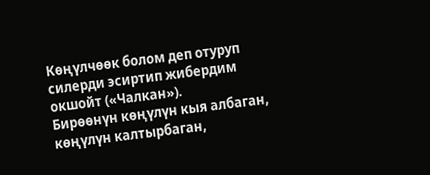Көңүлчөөк болом деп отуруп силерди эсиртип жибердим окшойт («Чалкан»).
Бирөөнүн көңүлүн кыя албаган, көңүлүн калтырбаган,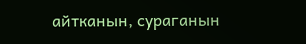айтканын, сураганын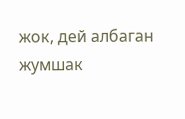жок, дей албаган жумшак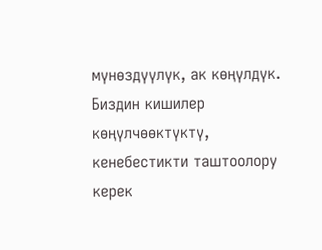мүнөздүүлүк, ак көңүлдүк. Биздин кишилер көңүлчөөктүктү, кенебестикти таштоолору керек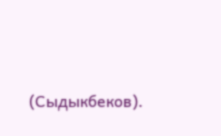(Сыдыкбеков).